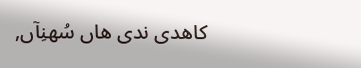کاهدی ندی هاں سُهنِآں,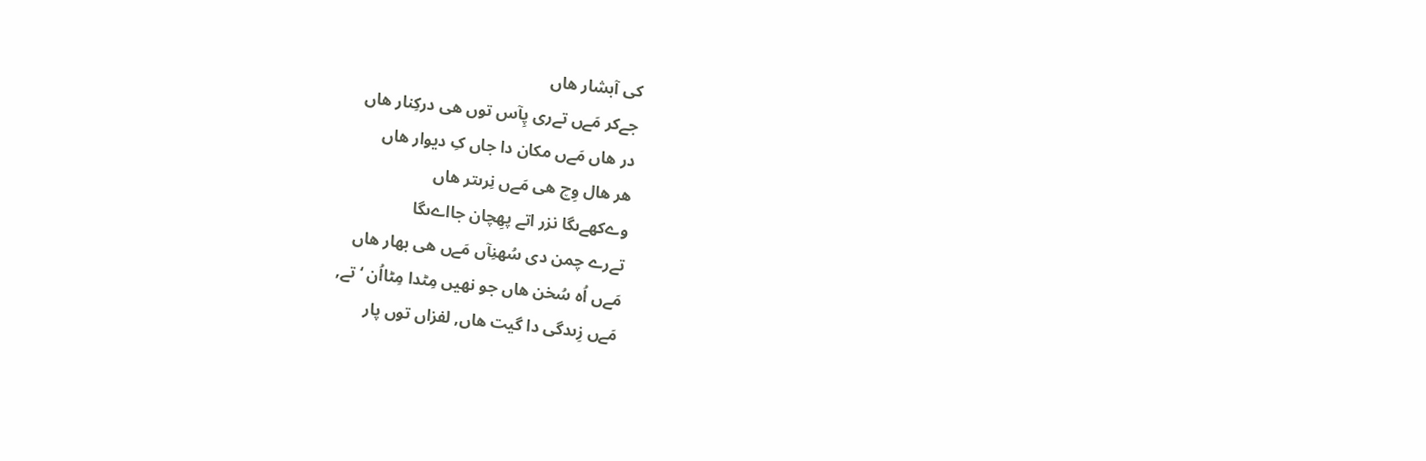کی آبشار هاں
جےکر مَےں تےری پِآس توں هی درکِنار هاں
در هاں مَےں مکان دا جاں کِ دیوار هاں
هر هال وِچ هی مَےں نِرںتر هاں
وےکھےںگا نزر اتے پهِچان جااےںگا
تےرے چمن دی سُهنِآں مَےں هی بهار هاں
مَےں اُه سُخن هاں جو نهیں مِٹدا مِٹااُن ‘تے,
مَےں زِںدگی دا گیت هاں, لفزاں توں پار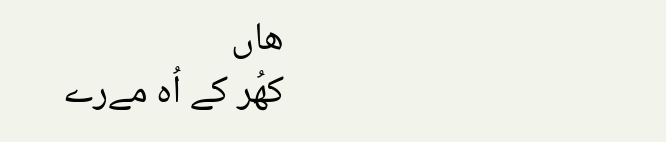هاں
کھُر کے اُه مےرے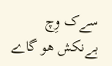سےک وِچ بےنکش هو گاے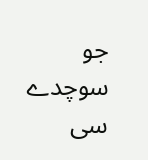جو سوچدے سی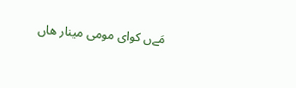مَےں کوای مومی مینار هاں